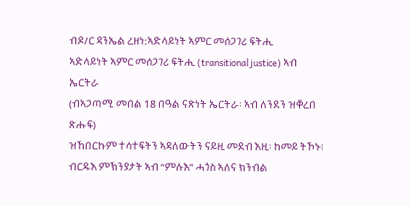ብዶ/ር ዳንኤል ረዘነ:ኣድላይነት ኣምር መሰጋገሪ ፍትሒ
ኣድላይነት ኣምር መሰጋገሪ ፍትሒ (transitional justice) ኣብ ኤርትራ
(ብኣጋጣሚ መበል 18 በዓል ናጽነት ኤርትራ፡ ኣብ ለንደን ዝቐረበ ጽሑፍ)
ዝኸበርኩም ተሳተፍትን ኣዳለውትን ናይዚ መደብ እዚ፡ ከመይ ትኾኑ፧
ብርዱእ ምኽንያታት ኣብ “ምሉእ” ሓጎስ ኣለና ክንብል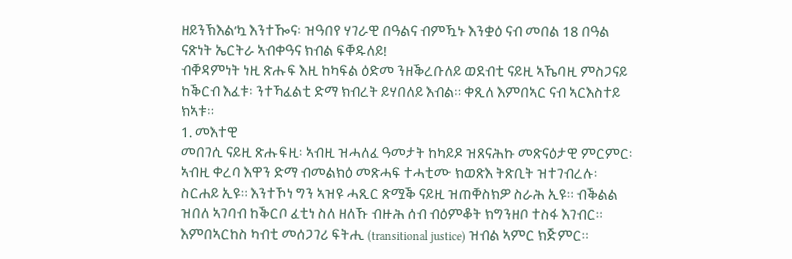ዘይንኽእል’ኳ እንተዀና፡ ዝዓበየ ሃገራዊ በዓልና ብምዃኑ እንቋዕ ናብ መበል 18 በዓል ናጽነት ኤርትራ ኣብቀዓና ክብል ፍቐዱለይ!
ብቐዳምነት ነዚ ጽሑፍ እዚ ከካፍል ዕድመ ንዘቕረቡለይ ወደብቲ ናይዚ ኣኼባዚ ምስጋናይ ከቕርብ እፈቱ፡ ንተኻፈልቲ ድማ ክብረት ይሃበለይ እብል። ቀጺለ እምበኣር ናብ ኣርእስተይ ክኣቱ።
1. መእተዊ
መበገሲ ናይዚ ጽሑፍዚ፡ ኣብዚ ዝሓለፈ ዓመታት ከካይዶ ዝጸናሕኩ መጽናዕታዊ ምርምር፡ ኣብዚ ቀረባ እዋን ድማ ብመልክዕ መጽሓፍ ተሓቲሙ ክወጽእ ትጽቢት ዝተገብረሉ፡ ስርሐይ ኢዩ። እንተኾነ ግን ኣዝዩ ሓጺር ጽሟቕ ናይዚ ዝጠቐስክዎ ስራሕ ኢዩ። ብቕልል ዝበለ ኣገባብ ከቕርቦ ፈቲነ ስለ ዘለኹ ብዙሕ ሰብ ብዕምቆት ክግንዘቦ ተስፋ እገብር።
እምበኣርከስ ካብቲ መሰጋገሪ ፍትሒ (transitional justice) ዝብል ኣምር ክጅምር።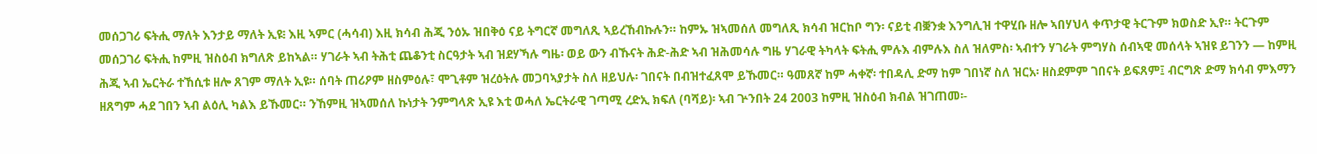መሰጋገሪ ፍትሒ ማለት እንታይ ማለት ኢዩ፧ እዚ ኣምር (ሓሳብ) እዚ ክሳብ ሕጂ ንዕኡ ዝበቅዕ ናይ ትግርኛ መግለጺ ኣይረኸብኩሉን። ከምኡ ዝኣመሰለ መግለጺ ክሳብ ዝርከቦ ግን፡ ናይቲ ብቛንቋ እንግሊዝ ተዋሂቡ ዘሎ ኣበሃህላ ቀጥታዊ ትርጉም ክወስድ ኢየ። ትርጉም መሰጋገሪ ፍትሒ ከምዚ ዝስዕብ ክግለጽ ይከኣል። ሃገራት ኣብ ትሕቲ ጨቆንቲ ስርዓታት ኣብ ዝደሃኻሉ ግዜ፡ ወይ ውን ብኹናት ሕድ-ሕድ ኣብ ዝሕመሳሉ ግዜ ሃገራዊ ትካላት ፍትሒ ምሉእ ብምሉእ ስለ ዝለምስ፡ ኣብተን ሃገራት ምግሃስ ሰብኣዊ መሰላት ኣዝዩ ይገንን — ከምዚ ሕጂ ኣብ ኤርትራ ተኸሲቱ ዘሎ ጸገም ማለት ኢዩ። ሰባት ጠሪዖም ዘስምዕሉ፣ ሞጊቶም ዝረዕትሉ መጋባኣያታት ስለ ዘይህሉ፡ ገበናት በብዝተፈጸሞ ይኹመር። ዓመጸኛ ከም ሓቀኛ፡ ተበዳሊ ድማ ከም ገበነኛ ስለ ዝርአ፡ ዘስደምም ገበናት ይፍጸም፤ ብርግጽ ድማ ክሳብ ምእማን ዘጸግም ሓደ ገበን ኣብ ልዕሊ ካልእ ይኹመር። ንኸምዚ ዝኣመሰለ ኩነታት ንምግላጽ ኢዩ እቲ ወሓለ ኤርትራዊ ገጣሚ ረድኢ ክፍለ (ባሻይ)፡ ኣብ ጕንበት 24 2003 ከምዚ ዝስዕብ ክብል ዝገጠመ፡-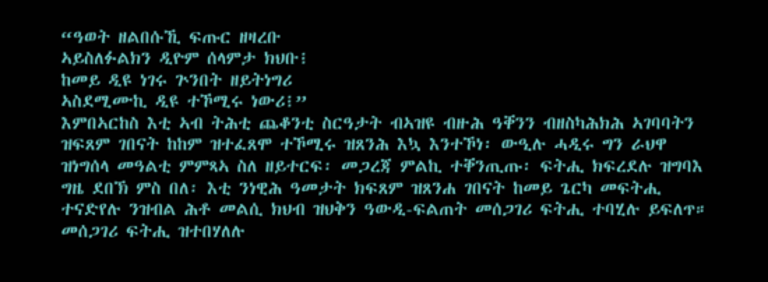“ዓወት ዘልበሱኺ ፍጡር ዘዛረቡ
ኣይስለፉልክን ዲዮም ሰላምታ ክህቡ፧
ከመይ ዲዩ ነገሩ ጕንበት ዘይትነግሪ
ኣስደሚሙኪ ዲዩ ተኾሚሩ ነውሪ፧”
እምበኣርከስ እቲ ኣብ ትሕቲ ጨቆንቲ ስርዓታት ብኣዝዩ ብዙሕ ዓቐንን ብዘስካሕክሕ ኣገባባትን ዝፍጸም ገበናት ከከም ዝተፈጸሞ ተኾሚሩ ዝጸንሕ እኳ እንተኾነ፡ ውዒሉ ሓዲሩ ግን ራህዋ ዝነግሰላ መዓልቲ ምምጻኣ ስለ ዘይተርፍ፡ መጋረጃ ምልኪ ተቐንጢጡ፡ ፍትሒ ክፍረደሉ ዝግባእ ግዜ ደበኽ ምስ በለ፡ እቲ ንነዊሕ ዓመታት ክፍጸም ዝጸንሐ ገበናት ከመይ ጌርካ መፍትሒ ተናድየሉ ንዝብል ሕቶ መልሲ ክህብ ዝህቅን ዓውዲ-ፍልጠት መሰጋገሪ ፍትሒ ተባሂሉ ይፍለጥ። መሰጋገሪ ፍትሒ ዝተበሃለሉ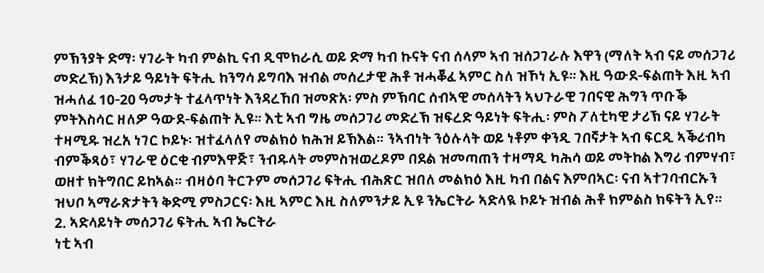ምኽንያት ድማ፡ ሃገራት ካብ ምልኪ ናብ ዲሞክራሲ ወይ ድማ ካብ ኩናት ናብ ሰላም ኣብ ዝሰጋገራሉ እዋን (ማለት ኣብ ናይ መሰጋገሪ መድረኽ) እንታይ ዓይነት ፍትሒ ከንግሳ ይግባእ ዝብል መሰረታዊ ሕቶ ዝሓቖፈ ኣምር ስለ ዝኾነ ኢዩ። እዚ ዓውደ-ፍልጠት እዚ ኣብ ዝሓለፈ 10-20 ዓመታት ተፈላጥነት እንዳረኸበ ዝመጽአ፡ ምስ ምኽባር ሰብኣዊ መሰላትን ኣህጉራዊ ገበናዊ ሕግን ጥቡቕ ምትእስሳር ዘለዎ ዓውደ-ፍልጠት ኢዩ። እቲ ኣብ ግዜ መሰጋገሪ መድረኽ ዝፍረድ ዓይነት ፍትሒ፡ ምስ ፖለቲካዊ ታሪኽ ናይ ሃገራት ተዛሚዱ ዝረአ ነገር ኮይኑ፡ ዝተፈላለየ መልክዕ ክሕዝ ይኽእል። ንኣብነት ንዕሉላት ወይ ነቶም ቀንዲ ገበኛታት ኣብ ፍርዲ ኣቕሪብካ ብምቕጻዕ፣ ሃገራዊ ዕርቂ ብምእዋጅ፣ ንብዱላት መምስዝወረዶም በደል ዝመጣጠን ተዛማዲ ካሕሳ ወይ መትከል እግሪ ብምሃብ፣ ወዘተ ክትግበር ይከኣል። ብዛዕባ ትርጉም መሰጋገሪ ፍትሒ ብሕጽር ዝበለ መልክዕ እዚ ካብ በልና እምበኣር፡ ናብ ኣተገባብርኡን ዝህቦ ኣማራጽታትን ቅድሚ ምስጋርና፡ እዚ ኣምር እዚ ስለምንታይ ኢዩ ንኤርትራ ኣድላዪ ኮይኑ ዝብል ሕቶ ክምልስ ክፍትን ኢየ።
2. ኣድላይነት መሰጋገሪ ፍትሒ ኣብ ኤርትራ
ነቲ ኣብ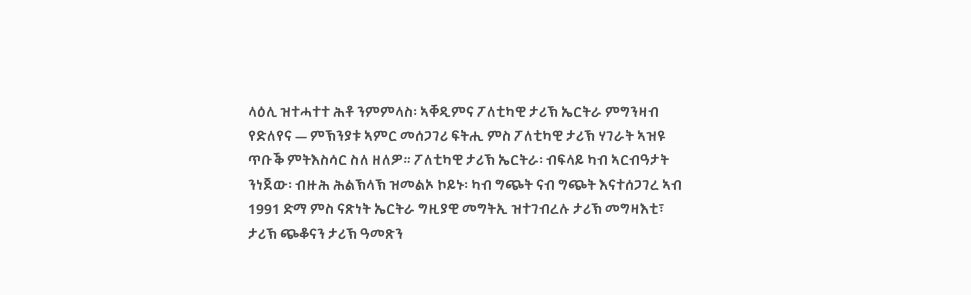ላዕሊ ዝተሓተተ ሕቶ ንምምላስ፡ ኣቐዲምና ፖለቲካዊ ታሪኽ ኤርትራ ምግንዛብ የድለየና — ምኽንያቱ ኣምር መሰጋገሪ ፍትሒ ምስ ፖለቲካዊ ታሪኽ ሃገራት ኣዝዩ ጥቡቕ ምትእስሳር ስለ ዘለዎ። ፖለቲካዊ ታሪኽ ኤርትራ፡ ብፍላይ ካብ ኣርብዓታት ንነጀው፡ ብዙሕ ሕልኽላኽ ዝመልኦ ኮይኑ፡ ካብ ግጭት ናብ ግጭት እናተሰጋገረ ኣብ 1991 ድማ ምስ ናጽነት ኤርትራ ግዚያዊ መግትኢ ዝተገብረሉ ታሪኽ መግዛእቲ፣ ታሪኽ ጭቆናን ታሪኽ ዓመጽን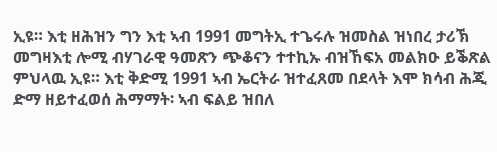ኢዩ። እቲ ዘሕዝን ግን እቲ ኣብ 1991 መግትኢ ተጌሩሉ ዝመስል ዝነበረ ታሪኽ መግዛእቲ ሎሚ ብሃገራዊ ዓመጽን ጭቆናን ተተኪኡ ብዝኸፍአ መልክዑ ይቕጽል ምህላዉ ኢዩ። እቲ ቅድሚ 1991 ኣብ ኤርትራ ዝተፈጸመ በደላት እሞ ክሳብ ሕጂ ድማ ዘይተፈወሰ ሕማማት፡ ኣብ ፍልይ ዝበለ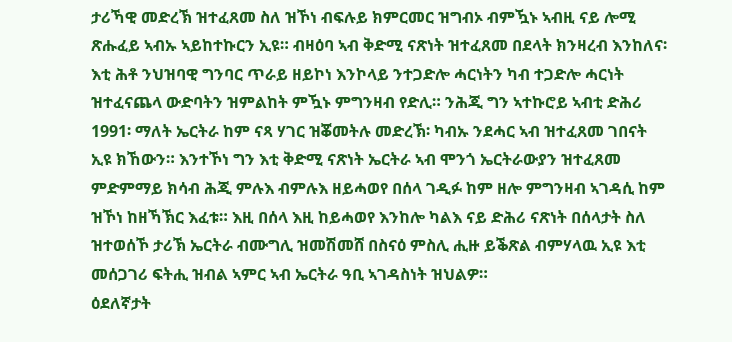ታሪኻዊ መድረኽ ዝተፈጸመ ስለ ዝኾነ ብፍሉይ ክምርመር ዝግብኦ ብምዃኑ ኣብዚ ናይ ሎሚ ጽሑፈይ ኣብኡ ኣይከተኩርን ኢዩ። ብዛዕባ ኣብ ቅድሚ ናጽነት ዝተፈጸመ በደላት ክንዛረብ እንከለና፡ እቲ ሕቶ ንህዝባዊ ግንባር ጥራይ ዘይኮነ እንኮላይ ንተጋድሎ ሓርነትን ካብ ተጋድሎ ሓርነት ዝተፈናጨላ ውድባትን ዝምልከት ምዃኑ ምግንዛብ የድሊ። ንሕጂ ግን ኣተኩሮይ ኣብቲ ድሕሪ 1991፡ ማለት ኤርትራ ከም ናጻ ሃገር ዝቖመትሉ መድረኽ፡ ካብኡ ንደሓር ኣብ ዝተፈጸመ ገበናት ኢዩ ክኸውን። እንተኾነ ግን እቲ ቅድሚ ናጽነት ኤርትራ ኣብ ሞንጎ ኤርትራውያን ዝተፈጸመ ምድምማይ ክሳብ ሕጂ ምሉእ ብምሉእ ዘይሓወየ በሰላ ገዲፉ ከም ዘሎ ምግንዛብ ኣገዳሲ ከም ዝኾነ ከዘኻኽር እፈቱ። እዚ በሰላ እዚ ከይሓወየ እንከሎ ካልእ ናይ ድሕሪ ናጽነት በሰላታት ስለ ዝተወሰኾ ታሪኽ ኤርትራ ብሙግሊ ዝመሽመሸ በስናዕ ምስሊ ሒዙ ይቕጽል ብምሃላዉ ኢዩ እቲ መሰጋገሪ ፍትሒ ዝብል ኣምር ኣብ ኤርትራ ዓቢ ኣገዳስነት ዝህልዎ።
ዕደለኛታት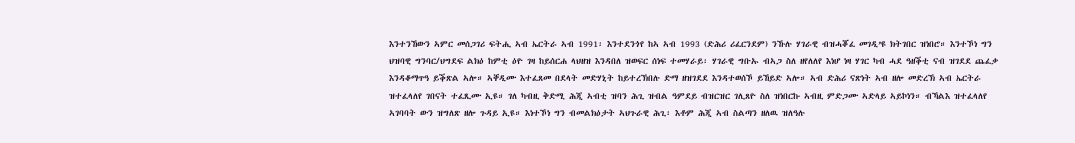እንተንኸውን ኣምር መሰጋገሪ ፍትሒ ኣብ ኤርትራ ኣብ 1991፡ እንተደንጎየ ከኣ ኣብ 1993 (ድሕሪ ሪፈርንደም) ንኹሉ ሃገራዊ ብዝሓቖፈ መገዲ’ዩ ክትገበር ዝነበሮ። እንተኾነ ግን ህዝባዊ ግንባር/ህግደፍ ልክዕ ከምቲ ዕዮ ገዛ ከይሰርሐ ላህዘዝ እንዳበለ ዝወፍር ሰነፍ ተመሃራይ፡ ሃገራዊ ግቡኡ ብኣጋ ስለ ዘየለለየ እነሆ ነዛ ሃገር ካብ ሓደ ዓዘቕቲ ናብ ዝገደደ ጨፈቃ እንዳቆማጥዓ ይቕጽል ኣሎ። ኣቐዲሙ እተፈጸመ በደላት መድሃኒት ከይተረኽበሉ ድማ ዘዝገደደ እንዳተወሰኾ ይኸይድ ኣሎ። ኣብ ድሕሪ ናጽነት ኣብ ዘሎ መድረኽ ኣብ ኤርትራ ዝተፈላለየ ገበናት ተፈጺሙ ኢዩ። ገለ ካብዚ ቅድሚ ሕጂ ኣብቲ ዝባን ሕጊ ዝብል ዓምደይ ብዝርዝር ገሊጸዮ ስለ ዝነበርኩ ኣብዚ ምድጋሙ ኣድላይ ኣይኮነን። ብኻልእ ዝተፈላለየ ኣገባባት ውን ዝግለጽ ዘሎ ጉዳይ ኢዩ። እነተኾነ ግን ብመልክዕታት ኣህጉራዊ ሕጊ፡ እቶም ሕጂ ኣብ ስልጣን ዘለዉ ዝለዓሉ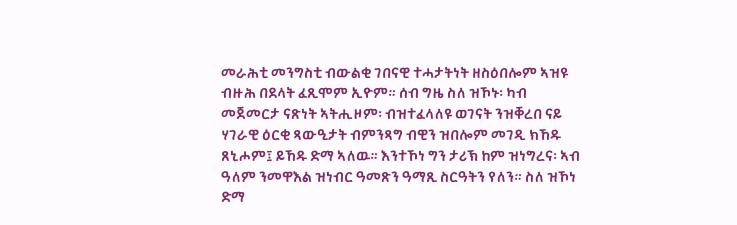መራሕቲ መንግስቲ ብውልቂ ገበናዊ ተሓታትነት ዘስዕበሎም ኣዝዩ ብዙሕ በደላት ፈጺሞም ኢዮም። ሰብ ግዜ ስለ ዝኾኑ፡ ካብ መጀመርታ ናጽነት ኣትሒዞም፡ ብዝተፈላለዩ ወገናት ንዝቐረበ ናይ ሃገራዊ ዕርቂ ጻውዒታት ብምንጻግ ብዊን ዝበሎም መገዲ ክኸዱ ጸኒሖም፤ ይኸዱ ድማ ኣለዉ። እንተኾነ ግን ታሪኽ ከም ዝነግረና፡ ኣብ ዓለም ንመዋእል ዝነብር ዓመጽን ዓማጺ ስርዓትን የለን። ስለ ዝኾነ ድማ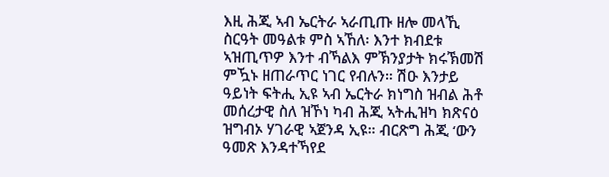እዚ ሕጂ ኣብ ኤርትራ ኣራጢጡ ዘሎ መላኺ ስርዓት መዓልቱ ምስ ኣኸለ፡ እንተ ክብደቱ ኣዝጢጥዎ እንተ ብኻልእ ምኽንያታት ክሩኽመሽ ምዃኑ ዘጠራጥር ነገር የብሉን። ሽዑ እንታይ ዓይነት ፍትሒ ኢዩ ኣብ ኤርትራ ክነግስ ዝብል ሕቶ መሰረታዊ ስለ ዝኾነ ካብ ሕጂ ኣትሒዝካ ክጽናዕ ዝግብኦ ሃገራዊ ኣጀንዳ ኢዩ። ብርጽግ ሕጂ ‘ውን ዓመጽ እንዳተኻየደ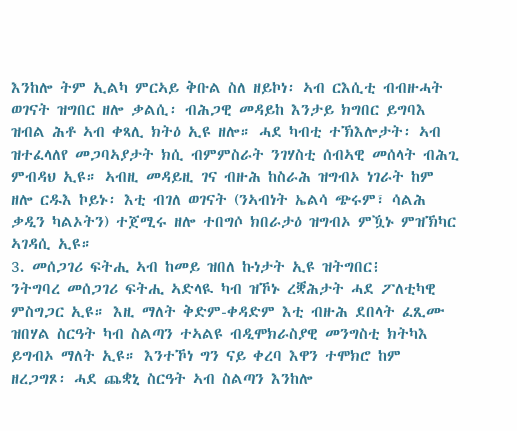እንከሎ ትም ኢልካ ምርኣይ ቅቡል ስለ ዘይኮነ፡ ኣብ ርእሲቲ ብብዙሓት ወገናት ዝግበር ዘሎ ቃልሲ፡ ብሕጋዊ መዳይከ እንታይ ክግበር ይግባእ ዝብል ሕቶ ኣብ ቀጻሊ ክትዕ ኢዩ ዘሎ። ሓደ ካብቲ ተኽእሎታት፡ ኣብ ዝተፈላለየ መጋባኣያታት ክሲ ብምምስራት ንገሃስቲ ሰብኣዊ መሰላት ብሕጊ ምብዳህ ኢዩ። ኣብዚ መዳይዚ ገና ብዙሕ ከስራሕ ዝግብኦ ነገራት ከም ዘሎ ርዱእ ኮይኑ፡ እቲ ብገለ ወገናት (ንኣብነት ኤልሳ ጭሩም፣ ሳልሕ ቃዲን ካልኦትን) ተጀሚሩ ዘሎ ተበግሶ ክበራታዕ ዝግብኦ ምዃኑ ምዝኽካር ኣገዳሲ ኢዩ።
3. መሰጋገሪ ፍትሒ ኣብ ከመይ ዝበለ ኩነታት ኢዩ ዝትግበር፧
ንትግባረ መሰጋገሪ ፍትሒ ኣድላዪ ካብ ዝኾኑ ረቛሕታት ሓደ ፖለቲካዊ ምስግጋር ኢዩ። እዚ ማለት ቅድም-ቀዳድም እቲ ብዙሕ ደበላት ፈጺሙ ዝበሃል ስርዓት ካብ ስልጣን ተኣልዩ ብዲሞክራስያዊ መንግስቲ ክትካእ ይግብኦ ማለት ኢዩ። እንተኾነ ግን ናይ ቀረባ እዋን ተሞክሮ ከም ዘረጋግጾ፡ ሓደ ጨቋኒ ስርዓት ኣብ ስልጣን እንከሎ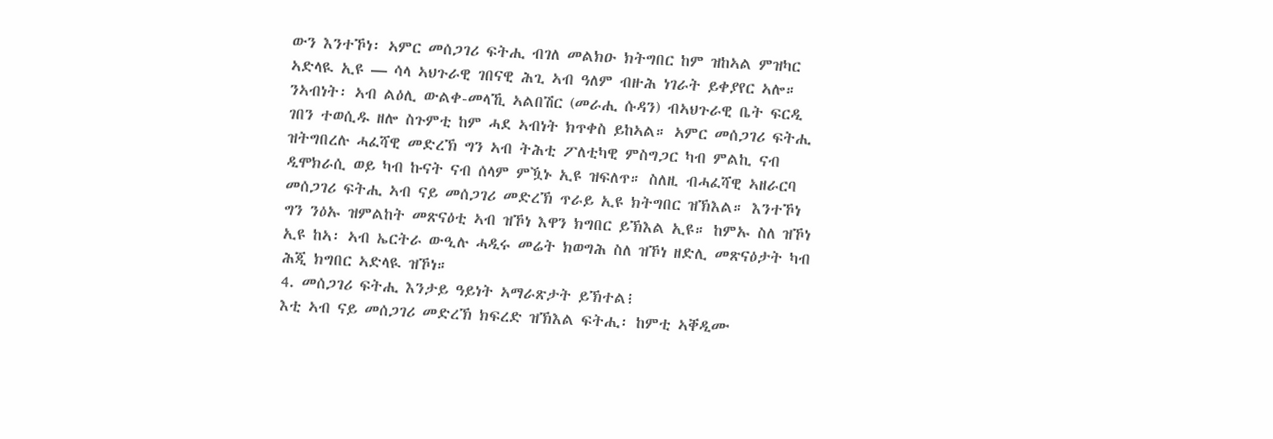ውን እንተኾነ፡ ኣምር መሰጋገሪ ፍትሒ ብገለ መልክዑ ክትግበር ከም ዝከኣል ምዝካር ኣድላዪ ኢዩ — ሳላ ኣህጉራዊ ገበናዊ ሕጊ ኣብ ዓለም ብዙሕ ነገራት ይቀያየር ኣሎ። ንኣብነት፡ ኣብ ልዕሊ ውልቀ-መላኺ ኣልበሽር (መራሒ ሱዳን) ብኣህጉራዊ ቤት ፍርዲ ገበን ተወሲዱ ዘሎ ስጉምቲ ከም ሓደ ኣብነት ክጥቀስ ይከኣል። ኣምር መሰጋገሪ ፍትሒ ዝትግበረሉ ሓፈሻዊ መድረኽ ግን ኣብ ትሕቲ ፖለቲካዊ ምስግጋር ካብ ምልኪ ናብ ዲሞክራሲ ወይ ካብ ኩናት ናብ ሰላም ምዃኑ ኢዩ ዝፍለጥ። ስለዚ ብሓፈሻዊ ኣዘራርባ መሰጋገሪ ፍትሒ ኣብ ናይ መሰጋገሪ መድረኽ ጥራይ ኢዩ ክትግበር ዝኽእል። እንተኾነ ግን ንዕኡ ዝምልከት መጽናዕቲ ኣብ ዝኾነ እዋን ክግበር ይኽእል ኢዩ። ከምኡ ስለ ዝኾነ ኢዩ ከኣ፡ ኣብ ኤርትራ ውዒሉ ሓዲሩ መሬት ክወግሕ ስለ ዝኾነ ዘድሊ መጽናዕታት ካብ ሕጂ ክግበር ኣድላዪ ዝኾነ።
4. መሰጋገሪ ፍትሒ እንታይ ዓይነት ኣማራጽታት ይኽተል፧
እቲ ኣብ ናይ መሰጋገሪ መድረኽ ክፍረድ ዝኽእል ፍትሒ፡ ከምቲ ኣቐዲሙ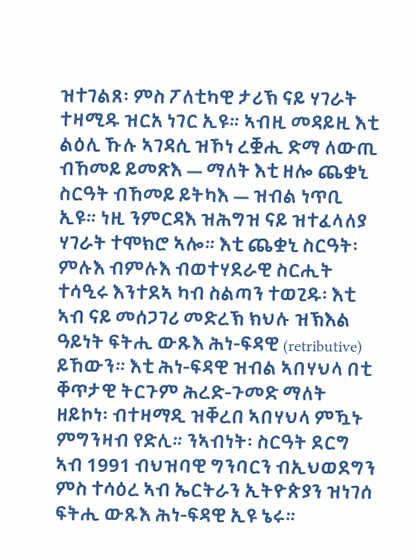ዝተገልጸ፡ ምስ ፖለቲካዊ ታሪኽ ናይ ሃገራት ተዛሚዱ ዝርአ ነገር ኢዩ። ኣብዚ መዳይዚ እቲ ልዕሊ ኹሉ ኣገዳሲ ዝኾነ ረቛሒ ድማ ለውጢ ብኸመይ ይመጽእ — ማለት እቲ ዘሎ ጨቋኒ ስርዓት ብኸመይ ይትካእ — ዝብል ነጥቢ ኢዩ። ነዚ ንምርዳእ ዝሕግዝ ናይ ዝተፈላለያ ሃገራት ተሞክሮ ኣሎ። እቲ ጨቋኒ ስርዓት፡ ምሉእ ብምሉእ ብወተሃደራዊ ስርሒት ተሳዒሩ እንተደኣ ካብ ስልጣን ተወጊዱ፡ እቲ ኣብ ናይ መሰጋገሪ መድረኽ ክህሉ ዝኽእል ዓይነት ፍትሒ ውጹእ ሕነ-ፍዳዊ (retributive) ይኸውን። እቲ ሕነ-ፍዳዊ ዝብል ኣበሃህላ በቲ ቐጥታዊ ትርጉም ሕረድ-ጉመድ ማለት ዘይኮነ፡ ብተዛማዲ ዝቐረበ ኣበሃህላ ምዃኑ ምግንዛብ የድሊ። ንኣብነት፡ ስርዓት ደርግ ኣብ 1991 ብህዝባዊ ግንባርን ብኢህወደግን ምስ ተሳዕረ ኣብ ኤርትራን ኢትዮጵያን ዝነገሰ ፍትሒ ውጹእ ሕነ-ፍዳዊ ኢዩ ኔሩ።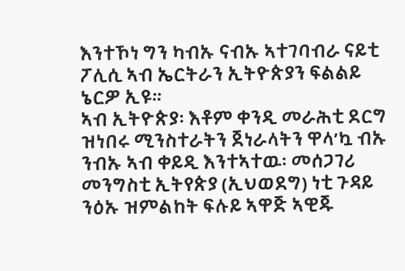እንተኾነ ግን ካብኡ ናብኡ ኣተገባብራ ናይቲ ፖሊሲ ኣብ ኤርትራን ኢትዮጵያን ፍልልይ ኔርዎ ኢዩ።
ኣብ ኢትዮጵያ፡ እቶም ቀንዲ መራሕቲ ደርግ ዝነበሩ ሚንስተራትን ጀነራላትን ዋላ’ኳ ብኡ ንብኡ ኣብ ቀይዲ እንተኣተዉ፡ መሰጋገሪ መንግስቲ ኢትየጵያ (ኢህወደግ) ነቲ ጉዳይ ንዕኡ ዝምልከት ፍሉይ ኣዋጅ ኣዊጁ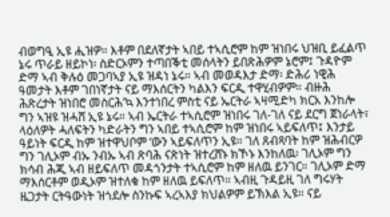ብወግዒ ኢዩ ሒዝዎ። እቶም በደለኛታት ኣበይ ተኣሲሮም ከም ዝነበሩ ህዝቢ ይፈልጥ ኔሩ ጥራይ ዘይኮነ፡ ስድርኦምን ተጣበቕቲ መሰላትን ይበጽሕዎም ኔሮም፤ ጉዳዮም ድማ ኣብ ቅሉዕ መጋባኣያ ኢዩ ዝዳነ ኔሩ። ኣብ መወዳእታ ድማ፡ ድሕሪ ነዊሕ ዓመታት እቶም ገበነኛታት ናይ ማእሰርትን ካልእን ፍርዲ ተዋሂብዎም። ብዙሕ ሕጽረታት ዝነበሮ መስርሕ’ኳ እንተነበረ ምስቲ ናይ ኤርትራ ኣዛሚድካ ክርአ እንከሎ ግን ኣዝዩ ዝሓሸ ኢዩ ኔሩ። ኣብ ኤርትራ ተኣሲሮም ዝነበሩ ገለ-ገለ ናይ ደርግ ጀነራላት፣ ላዕለዎት ሓለፍትን ካድራትን ግን ኣበይ ተኣሲሮም ከም ዝነበሩ ኣይፍለጥ፤ እንታይ ዓይነት ፍርዲ ከም ዝተዋህቦም ‘ውን ኣይፍለጥን ኢዩ። ገለ ጸብጻባት ከም ዝሕብርዎ ግን ገሊኦም ብኡ ንብኡ ኣብ ጽባሕ ናጽነት ዝተረሸኑ ክኾኑ እንከለዉ፡ ገሊኦም ግን ክሳብ ሕጂ ኣብ ዘይፍለጥ መዳጎንታት ተኣሲሮም ከም ዘለዉ ይንገር። ገሊኦም ድማ ማእሰርቶም ወዲኦም ዝተለቁ ከም ዘለዉ ይፍለጥ። ኣብዚ ጉዳይዚ ገለ ግሩሃት ዜጋታት ርትዓውነት ዝጎደሎ ስንኩፍ ኣረኣእያ ክህልዎም ይኽእል ኢዩ። ናይ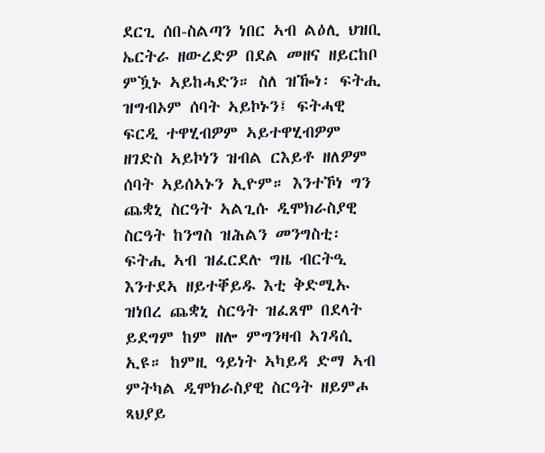ደርጊ ሰበ-ስልጣን ነበር ኣብ ልዕሊ ህዝቢ ኤርትራ ዘውረድዎ በደል መዘና ዘይርከቦ ምዃኑ ኣይከሓድን። ስለ ዝዀነ፡ ፍትሒ ዝግብኦም ሰባት ኣይኮኑን፤ ፍትሓዊ ፍርዲ ተዋሂብዎም ኣይተዋሂብዎም ዘገድስ ኣይኮነን ዝብል ርእይቶ ዘለዎም ሰባት ኣይሰኣኑን ኢዮም። እንተኾነ ግን ጨቋኒ ስርዓት ኣልጊሱ ዲሞክራስያዊ ስርዓት ከንግስ ዝሕልን መንግስቲ፡ ፍትሒ ኣብ ዝፈርደሉ ግዜ ብርትዒ እንተደኣ ዘይተቐይዱ እቲ ቅድሚኡ ዝነበረ ጨቋኒ ስርዓት ዝፈጸሞ በደላት ይደግም ከም ዘሎ ምግንዛብ ኣገዳሲ ኢዩ። ከምዚ ዓይነት ኣካይዳ ድማ ኣብ ምትካል ዲሞክራስያዊ ስርዓት ዘይምሖ ጻህያይ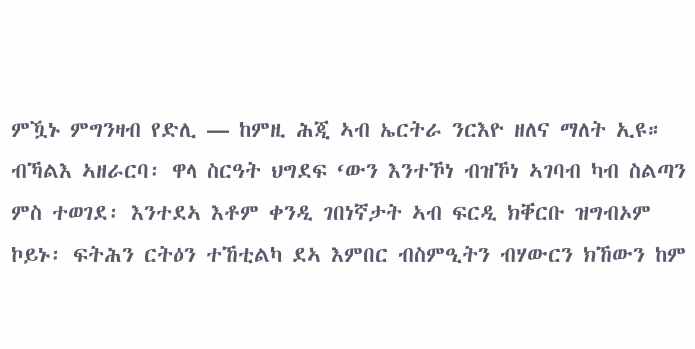ምዃኑ ምግንዛብ የድሊ — ከምዚ ሕጂ ኣብ ኤርትራ ንርእዮ ዘለና ማለት ኢዩ። ብኻልእ ኣዘራርባ፡ ዋላ ስርዓት ህግደፍ ‘ውን እንተኾነ ብዝኾነ ኣገባብ ካብ ስልጣን ምስ ተወገደ፡ እንተደኣ እቶም ቀንዲ ገበነኛታት ኣብ ፍርዲ ክቐርቡ ዝግብኦም ኮይኑ፡ ፍትሕን ርትዕን ተኸቲልካ ደኣ እምበር ብስምዒትን ብሃውርን ክኸውን ከም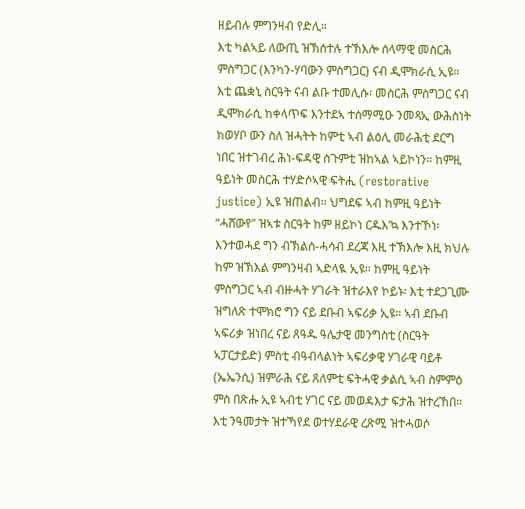ዘይብሉ ምግንዛብ የድሊ።
እቲ ካልኣይ ለውጢ ዝኽሰተሉ ተኽእሎ ሰላማዊ መስርሕ ምስግጋር (እንካን-ሃባውን ምስግጋር) ናብ ዲሞክራሲ ኢዩ። እቲ ጨቋኒ ስርዓት ናብ ልቡ ተመሊሱ፡ መስርሕ ምስግጋር ናብ ዲሞክራሲ ከቀላጥፍ እንተደኣ ተሰማሚዑ ንመጻኢ ውሕስነት ክወሃቦ ውን ስለ ዝሓትት ከምቲ ኣብ ልዕሊ መራሕቲ ደርግ ነበር ዝተገብረ ሕነ-ፍዳዊ ስጉምቲ ዝከኣል ኣይኮነን። ከምዚ ዓይነት መስርሕ ተሃድሶኣዊ ፍትሒ (restorative justice) ኢዩ ዝጠልብ። ህግደፍ ኣብ ከምዚ ዓይነት “ሓሸውየ” ዝኣቱ ስርዓት ከም ዘይኮነ ርዱእ’ኳ እንተኾነ፡ እንተወሓደ ግን ብኽልሰ-ሓሳብ ደረጃ እዚ ተኽእሎ እዚ ክህሉ ከም ዝኽእል ምግንዛብ ኣድላዪ ኢዩ። ከምዚ ዓይነት ምስግጋር ኣብ ብዙሓት ሃገራት ዝተራእየ ኮይኑ፡ እቲ ተደጋጊሙ ዝግለጽ ተሞክሮ ግን ናይ ደቡብ ኣፍሪቃ ኢዩ። ኣብ ደቡብ ኣፍሪቃ ዝነበረ ናይ ጸዓዱ ዓሌታዊ መንግስቲ (ስርዓት ኣፓርታይድ) ምስቲ ብዓብላልነት ኣፍሪቃዊ ሃገራዊ ባይቶ (ኤኤንሲ) ዝምራሕ ናይ ጸለምቲ ፍትሓዊ ቃልሲ ኣብ ስምምዕ ምስ በጽሑ ኢዩ ኣብቲ ሃገር ናይ መወዳእታ ፍታሕ ዝተረኸበ። እቲ ንዓመታት ዝተኻየደ ወተሃደራዊ ረጽሚ ዝተሓወሶ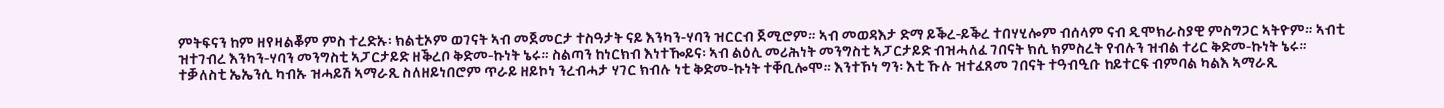ምትፍናን ከም ዘየዛልቖም ምስ ተረድኡ፡ ክልቲኦም ወገናት ኣብ መጀመርታ ተስዓታት ናይ እንካን-ሃባን ዝርርብ ጀሚሮም። ኣብ መወዳእታ ድማ ይቕረ-ይቕረ ተበሃሂሎም ብሰላም ናብ ዲሞክራስያዊ ምስግጋር ኣትዮም። ኣብቲ ዝተገብረ እንካን-ሃባን መንግስቲ ኣፓርታይድ ዘቕረቦ ቅድመ-ኩነት ኔሩ። ስልጣን ከነርክብ እነተዀይና፡ ኣብ ልዕሊ መሪሕነት መንግስቲ ኣፓርታይድ ብዝሓለፈ ገበናት ክሲ ክምስረት የብሉን ዝብል ተሪር ቅድመ-ኩነት ኔሩ። ተቓለስቲ ኤኤንሲ ካብኡ ዝሓይሽ ኣማራጺ ስለዘይነበሮም ጥራይ ዘይኮነ ንረብሓታ ሃገር ክብሉ ነቲ ቅድመ-ኩነት ተቐቢሎሞ። እንተኾነ ግን፡ እቲ ኹሉ ዝተፈጸመ ገበናት ተዓብዒቡ ከይተርፍ ብምባል ካልእ ኣማራጺ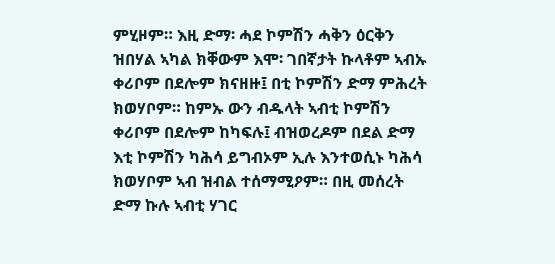ምሂዞም። እዚ ድማ፡ ሓደ ኮምሽን ሓቅን ዕርቅን ዝበሃል ኣካል ክቐውም እሞ፡ ገበኛታት ኩላቶም ኣብኡ ቀሪቦም በደሎም ክናዘዙ፤ በቲ ኮምሽን ድማ ምሕረት ክወሃቦም። ከምኡ ውን ብዱላት ኣብቲ ኮምሽን ቀሪቦም በደሎም ከካፍሉ፤ ብዝወረዶም በደል ድማ እቲ ኮምሽን ካሕሳ ይግብኦም ኢሉ እንተወሲኑ ካሕሳ ክወሃቦም ኣብ ዝብል ተሰማሚዖም። በዚ መሰረት ድማ ኩሉ ኣብቲ ሃገር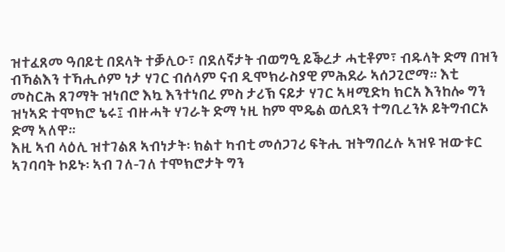ዝተፈጸመ ዓበይቲ በደላት ተቓሊዑ፣ በደለኛታት ብወግዒ ይቕረታ ሓቲቶም፣ ብዱላት ድማ በዝን ብኻልእን ተኻሒሶም ነታ ሃገር ብሰላም ናብ ዲሞክራስያዊ ምሕደራ ኣሰጋጊሮማ። እቲ መስርሕ ጸገማት ዝነበሮ እኳ እንተነበረ ምስ ታሪኽ ናይታ ሃገር ኣዛሚድካ ክርአ እንከሎ ግን ዝነኣድ ተሞክሮ ኔሩ፤ ብዙሓት ሃገራት ድማ ነዚ ከም ሞዴል ወሲደን ተግቢረንኦ ይትግብርኦ ድማ ኣለዋ።
እዚ ኣብ ላዕሊ ዝተገልጸ ኣብነታት፡ ክልተ ካብቲ መሰጋገሪ ፍትሒ ዝትግበረሉ ኣዝዩ ዝውቱር ኣገባባት ኮይኑ፡ ኣብ ገለ-ገለ ተሞክሮታት ግን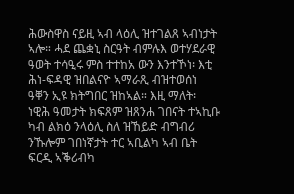ሕውስዋስ ናይዚ ኣብ ላዕሊ ዝተገልጸ ኣብነታት ኣሎ። ሓደ ጨቋኒ ስርዓት ብምሉእ ወተሃደራዊ ዓወት ተሳዒሩ ምስ ተተከአ ውን እንተኾነ፡ እቲ ሕነ-ፍዳዊ ዝበልናዮ ኣማራጺ ብዝተወሰነ ዓቐን ኢዩ ክትግበር ዝከኣል። እዚ ማለት፡ ነዊሕ ዓመታት ክፍጸም ዝጸንሐ ገበናት ተኣኪቡ ካብ ልክዕ ንላዕሊ ስለ ዝኸይድ ብግብሪ ንኹሎም ገበነኛታት ተር ኣቢልካ ኣብ ቤት ፍርዲ ኣቕሪብካ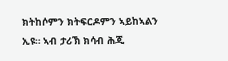ክትከሶምን ክትፍርዶምን ኣይከኣልን ኢዩ። ኣብ ታሪኽ ክሳብ ሕጂ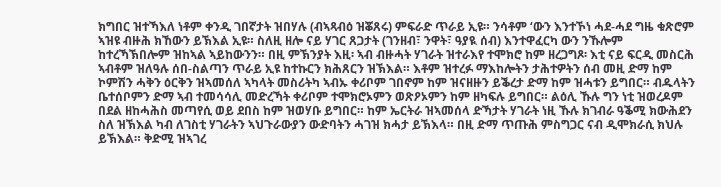ክግበር ዝተኻእለ ነቶም ቀንዲ ገበኛታት ዝበሃሉ (ብኣጻብዕ ዝቖጸሩ) ምፍራድ ጥራይ ኢዩ። ንሳቶም ‘ውን እንተኾነ ሓደ-ሓደ ግዜ ቁጽሮም ኣዝዩ ብዙሕ ክኸውን ይኽእል ኢዩ። ስለዚ ዘሎ ናይ ሃገር ጸጋታት (ገንዘብ፣ ንዋት፣ ዓያዪ ሰብ) እንተዋፈርካ ውን ንኹሎም ከተረኻኽበሎም ዝከኣል ኣይከውንን። በዚ ምኽንያት እዚ፡ ኣብ ብዙሓት ሃገራት ዝተራእየ ተሞክሮ ከም ዘረጋግጾ፡ እቲ ናይ ፍርዲ መስርሕ ኣብቶም ዝለዓሉ ሰበ-ስልጣን ጥራይ ኢዩ ከተኩርን ክሕጸርን ዝኽእል። እቶም ዝተረፉ ማእከሎትን ታሕተዎትን ሰብ መዚ ድማ ከም ኮምሽን ሓቅን ዕርቅን ዝኣመሰለ ኣካላት መስሪትካ ኣብኡ ቀሪቦም ገበኖም ከም ዝናዘዙን ይቕረታ ድማ ከም ዝሓቱን ይግበር። ብዱላትን ቤተሰቦምን ድማ ኣብ ተመሳሳሊ መድረኻት ቀሪቦም ተሞክሮኦምን ወጽዖኦምን ከም ዘካፍሉ ይግበር። ልዕሊ ኹሉ ግን ነቲ ዝወረዶም በደል ዘከሓሕስ መጣየሲ ወይ ደበስ ከም ዝወሃቡ ይግበር። ከም ኤርትራ ዝኣመሰላ ድኻታት ሃገራት ነዚ ኹሉ ክገብራ ዓቕሚ ክውሕደን ስለ ዝኽእል ካብ ለገስቲ ሃገራትን ኣህጉራውያን ውድባትን ሓገዝ ክሓታ ይኽእላ። በዚ ድማ ጥጡሕ ምስግጋር ናብ ዲሞክራሲ ክህሉ ይኽእል። ቅድሚ ዝኣገረ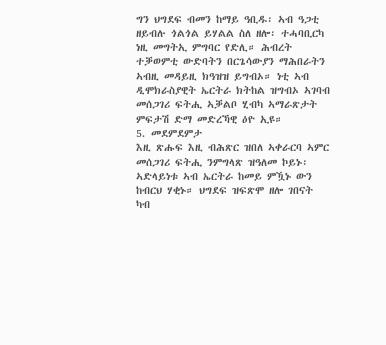ግን ህግደፍ ብመን ከማይ ዓቢዱ፡ ኣብ ዓጋቲ ዘይብሉ ጎልጎል ይሃልል ስለ ዘሎ፡ ተሓባቢርካ ነዚ መግትኢ ምግባር የድሊ። ሕብረት ተቓወምቲ ውድባትን በርጌሳውያን ማሕበራትን ኣብዚ መዳይዚ ክዓዝዝ ይግብኦ። ነቲ ኣብ ዲሞክራስያዊት ኤርትራ ክትከል ዝግብኦ ኣገባብ መሰጋገሪ ፍትሒ ኣቓልቦ ሂብካ ኣማራጽታት ምፍታሽ ድማ መድረኻዊ ዕዮ ኢዩ።
5. መደምደምታ
እዚ ጽሑፍ እዚ ብሕጽር ዝበለ ኣቀራርባ ኣምር መሰጋገሪ ፍትሒ ንምግላጽ ዝዓለመ ኮይኑ፡ ኣድላይነቱ ኣብ ኤርትራ ከመይ ምዃኑ ውን ከብርህ ሃቂኑ። ህግደፍ ዝፍጽሞ ዘሎ ገበናት ካብ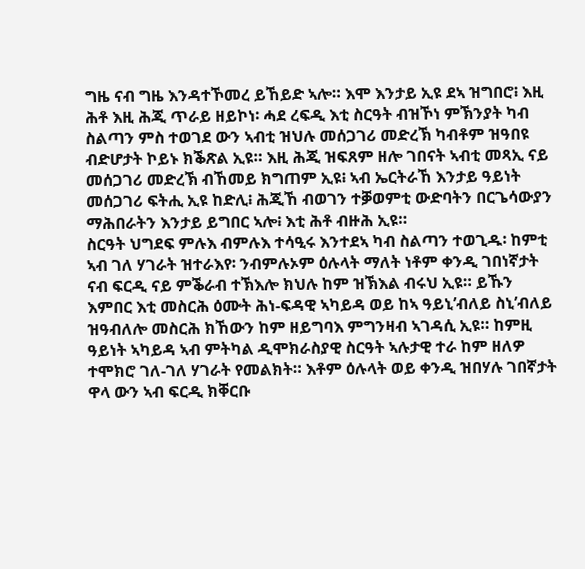ግዜ ናብ ግዜ እንዳተኾመረ ይኸይድ ኣሎ። እሞ እንታይ ኢዩ ደኣ ዝግበሮ፧ እዚ ሕቶ እዚ ሕጂ ጥራይ ዘይኮነ፡ ሓደ ረፍዲ እቲ ስርዓት ብዝኾነ ምኽንያት ካብ ስልጣን ምስ ተወገደ ውን ኣብቲ ዝህሉ መሰጋገሪ መድረኽ ካብቶም ዝዓበዩ ብድሆታት ኮይኑ ክቕጽል ኢዩ። እዚ ሕጂ ዝፍጸም ዘሎ ገበናት ኣብቲ መጻኢ ናይ መሰጋገሪ መድረኽ ብኸመይ ክግጠም ኢዩ፧ ኣብ ኤርትራኸ እንታይ ዓይነት መሰጋገሪ ፍትሒ ኢዩ ከድሊ፧ ሕጂኸ ብወገን ተቓወምቲ ውድባትን በርጌሳውያን ማሕበራትን እንታይ ይግበር ኣሎ፧ እቲ ሕቶ ብዙሕ ኢዩ።
ስርዓት ህግደፍ ምሉእ ብምሉእ ተሳዒሩ እንተደኣ ካብ ስልጣን ተወጊዱ፡ ከምቲ ኣብ ገለ ሃገራት ዝተራእየ፡ ንብምሉኦም ዕሉላት ማለት ነቶም ቀንዲ ገበነኛታት ናብ ፍርዲ ናይ ምቕራብ ተኽእሎ ክህሉ ከም ዝኽእል ብሩህ ኢዩ። ይኹን እምበር እቲ መስርሕ ዕሙት ሕነ-ፍዳዊ ኣካይዳ ወይ ከኣ ዓይኒ’ብለይ ስኒ’ብለይ ዝዓብለሎ መስርሕ ክኸውን ከም ዘይግባእ ምግንዛብ ኣገዳሲ ኢዩ። ከምዚ ዓይነት ኣካይዳ ኣብ ምትካል ዲሞክራስያዊ ስርዓት ኣሉታዊ ተራ ከም ዘለዎ ተሞክሮ ገለ-ገለ ሃገራት የመልክት። እቶም ዕሉላት ወይ ቀንዲ ዝበሃሉ ገበኛታት ዋላ ውን ኣብ ፍርዲ ክቐርቡ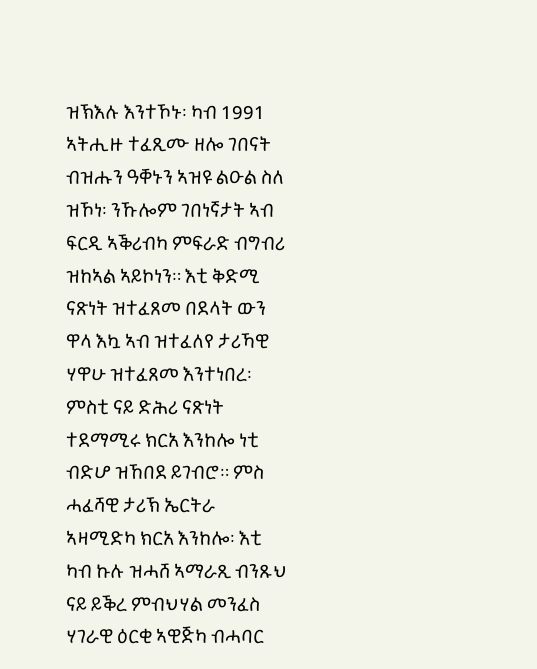ዝኽእሉ እንተኾኑ፡ ካብ 1991 ኣትሒዙ ተፈጺሙ ዘሎ ገበናት ብዝሑን ዓቐኑን ኣዝዩ ልዑል ስለ ዝኾነ፡ ንኹሎም ገበነኛታት ኣብ ፍርዲ ኣቕሪብካ ምፍራድ ብግብሪ ዝከኣል ኣይኮነን። እቲ ቅድሚ ናጽነት ዝተፈጸመ በደላት ውን ዋላ እኳ ኣብ ዝተፈለየ ታሪኻዊ ሃዋሁ ዝተፈጸመ እንተነበረ፡ ምስቲ ናይ ድሕሪ ናጽነት ተደማሚሩ ክርአ እንከሎ ነቲ ብድሆ ዝኸበደ ይገብሮ። ምስ ሓፈሻዊ ታሪኽ ኤርትራ ኣዛሚድካ ክርአ እንከሎ፡ እቲ ካብ ኩሉ ዝሓሸ ኣማራጺ ብንጹህ ናይ ይቕረ ምብህሃል መንፈስ ሃገራዊ ዕርቂ ኣዊጅካ ብሓባር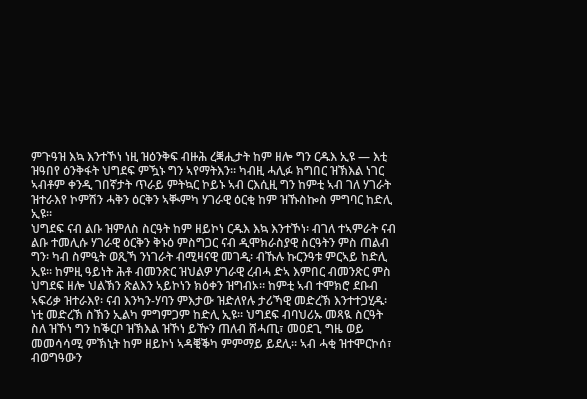ምጉዓዝ እኳ እንተኾነ ነዚ ዝዕንቅፍ ብዙሕ ረቛሒታት ከም ዘሎ ግን ርዱእ ኢዩ — እቲ ዝዓበየ ዕንቅፋት ህግደፍ ምዃኑ ግን ኣየማትእን። ካብዚ ሓሊፉ ክግበር ዝኽእል ነገር ኣብቶም ቀንዲ ገበኛታት ጥራይ ምትኳር ኮይኑ ኣብ ርእሲዚ ግን ከምቲ ኣብ ገለ ሃገራት ዝተራእየ ኮምሽን ሓቅን ዕርቅን ኣቚምካ ሃገራዊ ዕርቂ ከም ዝኹስኰስ ምግባር ከድሊ ኢዩ።
ህግደፍ ናብ ልቡ ዝምለስ ስርዓት ከም ዘይኮነ ርዱእ እኳ እንተኾነ፡ ብገለ ተኣምራት ናብ ልቡ ተመሊሱ ሃገራዊ ዕርቅን ቅኑዕ ምስግጋር ናብ ዲሞክራስያዊ ስርዓትን ምስ ጠልብ ግን፡ ካብ ስምዒት ወጺኻ ንነገራት ብሚዛናዊ መገዲ፡ ብኹሉ ኩርንዓቱ ምርኣይ ከድሊ ኢዩ። ከምዚ ዓይነት ሕቶ ብመንጽር ዝህልዎ ሃገራዊ ረብሓ ድኣ እምበር ብመንጽር ምስ ህግደፍ ዘሎ ህልኽን ጽልእን ኣይኮነን ክዕቀን ዝግብኦ። ከምቲ ኣብ ተሞክሮ ደቡብ ኣፍሪቃ ዝተራእየ፡ ናብ እንካን-ሃባን ምእታው ዝድለየሉ ታሪኻዊ መድረኽ እንተተጋሂዱ፡ ነቲ መድረኽ ስኽን ኢልካ ምግምጋም ከድሊ ኢዩ። ህግደፍ ብባህሪኡ መጻዪ ስርዓት ስለ ዝኾነ ግን ከቕርቦ ዝኽእል ዝኾነ ይዅን ጠለብ ሸሓጢ፣ መዐደጊ ግዜ ወይ መመሳሳሚ ምኽኒት ከም ዘይኮነ ኣዳቒቕካ ምምማይ ይደሊ። ኣብ ሓቂ ዝተሞርኮሰ፣ ብወግዓውን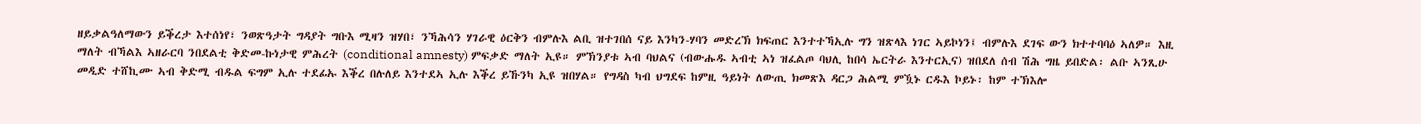ዘይቃልዓለማውን ይቕረታ እተሰነየ፣ ንወጽዓታት ግዳያት ግቡእ ሚዛን ዝሃበ፣ ንኻሕሳን ሃገራዊ ዕርቅን ብምሉእ ልቢ ዝተገበሰ ናይ እንካን-ሃባን መድረኽ ክፍጠር እንተተኻኢሉ ግን ዝጽላእ ነገር ኣይኮነን፤ ብምሉእ ደገፍ ውን ክተተባባዕ ኣለዎ። እዚ ማለት ብኻልእ ኣዘራርባ ንበደልቲ ቅድመ-ኩነታዊ ምሕረት (conditional amnesty) ምፍቃድ ማለት ኢዩ። ምኽንያቱ ኣብ ባህልና (ብውሑዱ ኣብቲ ኣነ ዝፈልጦ ባህሊ ከበሳ ኤርትራ እንተርኢና) ዝበደለ ሰብ ሽሕ ግዜ ይበድል፡ ልቡ ኣንጺሁ መዲድ ተሸኪሙ ኣብ ቅድሚ ብዱል ፍግም ኢሉ ተደፊኡ እቕረ በሉለይ እንተደኣ ኢሉ እቕረ ይኹንካ ኢዩ ዝበሃል። የግዳስ ካብ ህግደፍ ከምዚ ዓይነት ለውጢ ክመጽእ ዳርጋ ሕልሚ ምዃኑ ርዱእ ኮይኑ፡ ከም ተኽእሎ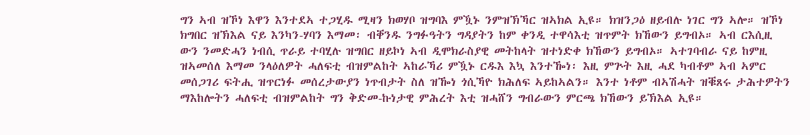ግን ኣብ ዝኾነ እዋን እንተደኣ ተጋሂዱ ሚዛን ክወሃቦ ዝግባእ ምዃኑ ንምዝኽኻር ዝኣክል ኢዩ። ክዝንጋዕ ዘይብሉ ነገር ግን ኣሎ። ዝኾነ ክግበር ዝኽእል ናይ እንካን-ሃባን እማመ፡ ብቐንዱ ንግፉዓትን ግዳያትን ከም ቀንዲ ተዋሳእቲ ዝጥምት ክኸውን ይግብኦ። ኣብ ርእሲዚ ውን ንመድሓን ነብሲ ጥራይ ተባሂሉ ዝግበር ዘይኮነ ኣብ ዲሞክራስያዊ መትከላት ዝተነድቀ ክኸውን ይግብኦ። ኣተገባብራ ናይ ከምዚ ዝኣመሰለ እማመ ንላዕለዎት ሓለፍቲ ብዝምልከት ኣከራኻሪ ምዃኑ ርዱእ እኳ እንተዀነ፡ እዚ ምጕት እዚ ሓደ ካብቶም ኣብ ኣምር መሰጋገሪ ፍትሒ ዝጥርነፉ መሰረታውያን ነጥብታት ስለ ዝዀነ ጎሲኻዮ ክሕለፍ ኣይከኣልን። እንተ ነቶም ብኣሽሓት ዝቑጸሩ ታሕተዎትን ማእከሎትን ሓለፍቲ ብዝምልከት ግን ቅድመ-ኩነታዊ ምሕረት እቲ ዝሓሸን ግብራውን ምርጫ ክኸውን ይኽእል ኢዩ።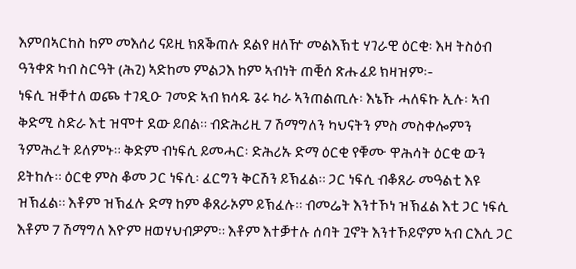እምበኣርከስ ከም መእሰሪ ናይዚ ክጸቕጠሉ ደልየ ዘለዅ መልእኽቲ ሃገራዊ ዕርቂ፡ እዛ ትስዕብ ዓንቀጽ ካብ ስርዓት (ሕጊ) ኣድከመ ምልጋእ ከም ኣብነት ጠቒሰ ጽሑፈይ ክዛዝም፡-
ነፍሲ ዝቐተለ ወጮ ተገዲዑ ገመድ ኣብ ክሳዱ ጌሩ ካራ ኣንጠልጢሉ፡ እኔኹ ሓለፍኩ ኢሉ፡ ኣብ ቅድሚ ስድራ እቲ ዝሞተ ደው ይበል። ብድሕሪዚ 7 ሽማግለን ካህናትን ምስ መስቀሎምን ንምሕረት ይለምኑ። ቅድም ብነፍሲ ይመሓር፡ ድሕሪኡ ድማ ዕርቂ የቑሙ ዋሕሳት ዕርቂ ውን ይትከሉ። ዕርቂ ምስ ቆመ ጋር ነፍሲ፡ ፈርግን ቅርሽን ይኽፈል። ጋር ነፍሲ ብቆጸራ መዓልቲ እዩ ዝኽፈል። እቶም ዝኽፈሉ ድማ ከም ቆጸራኦም ይኽፈሉ። ብመሬት እንተኾነ ዝኽፈል እቲ ጋር ነፍሲ እቶም 7 ሽማግለ እዮም ዘወሃህብዎም። እቶም እተቓተሉ ሰባት ጓኖት እንተኾይኖም ኣብ ርእሲ ጋር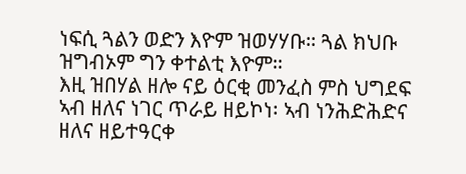ነፍሲ ጓልን ወድን እዮም ዝወሃሃቡ። ጓል ክህቡ ዝግብኦም ግን ቀተልቲ እዮም።
እዚ ዝበሃል ዘሎ ናይ ዕርቂ መንፈስ ምስ ህግደፍ ኣብ ዘለና ነገር ጥራይ ዘይኮነ፡ ኣብ ነንሕድሕድና ዘለና ዘይተዓርቀ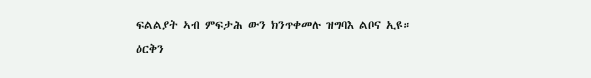ፍልልያት ኣብ ምፍታሕ ውን ክንጥቀመሉ ዝግባእ ልቦና ኢዩ።
ዕርቅን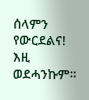ሰላምን የውርደልና!
እዚ ወደሓንኩም።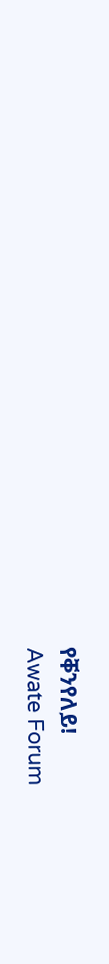የቐንየለይ!
Awate Forum